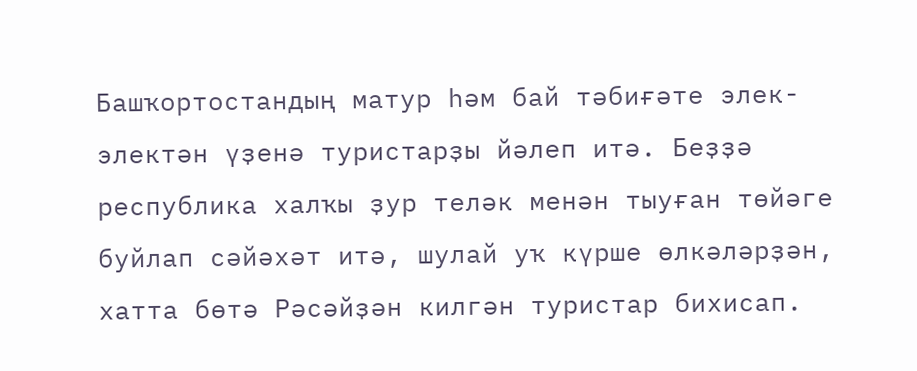Башҡортостандың матур һәм бай тәбиғәте элек-электән үҙенә туристарҙы йәлеп итә. Беҙҙә республика халҡы ҙур теләк менән тыуған төйәге буйлап сәйәхәт итә, шулай уҡ күрше өлкәләрҙән, хатта бөтә Рәсәйҙән килгән туристар бихисап.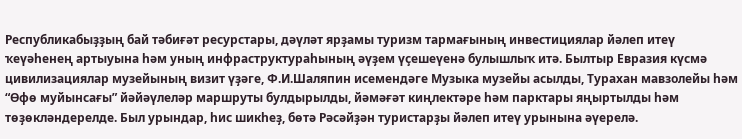Республикабыҙҙың бай тәбиғәт ресурстары, дәүләт ярҙамы туризм тармағының инвестициялар йәлеп итеү ҡеүәһенең артыуына һәм уның инфраструктураһының әүҙем үҫешеүенә булышлыҡ итә. Былтыр Евразия күсмә цивилизациялар музейының визит үҙәге, Ф.И.Шаляпин исемендәге Музыка музейы асылды, Турахан мавзолейы һәм “Өфө муйынсағы” йәйәүлеләр маршруты булдырылды, йәмәғәт киңлектәре һәм парктары яңыртылды һәм төҙөкләндерелде. Был урындар, һис шикһеҙ, бөтә Рәсәйҙән туристарҙы йәлеп итеү урынына әүерелә.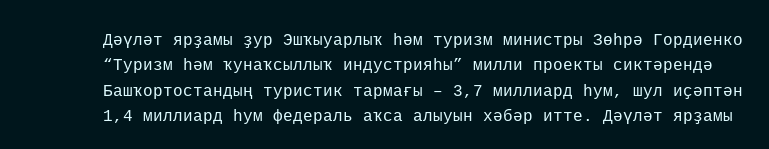Дәүләт ярҙамы ҙур Эшҡыуарлыҡ һәм туризм министры Зөһрә Гордиенко “Туризм һәм ҡунаҡсыллыҡ индустрияһы” милли проекты сиктәрендә Башҡортостандың туристик тармағы – 3,7 миллиард һум, шул иҫәптән 1,4 миллиард һум федераль аҡса алыуын хәбәр итте. Дәүләт ярҙамы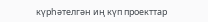күрһәтелгән иң күп проекттар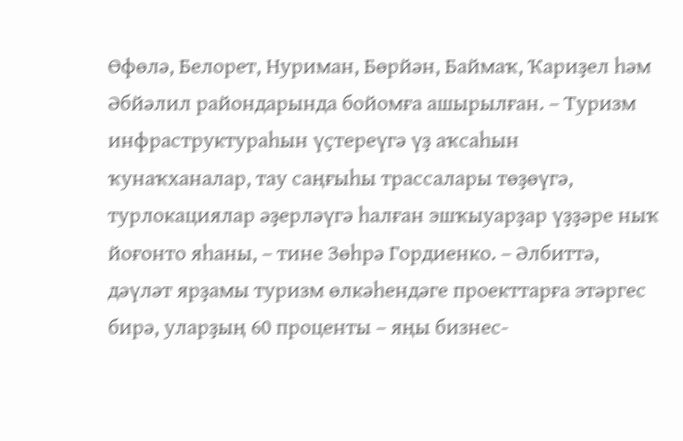Өфөлә, Белорет, Нуриман, Бөрйән, Баймаҡ, Ҡариҙел һәм Әбйәлил райондарында бойомға ашырылған. – Туризм инфраструктураһын үҫтереүгә үҙ аҡсаһын ҡунаҡханалар, тау саңғыһы трассалары төҙөүгә, турлокациялар әҙерләүгә һалған эшҡыуарҙар үҙҙәре ныҡ йоғонто яһаны, – тине Зөһрә Гордиенко. – Әлбиттә, дәүләт ярҙамы туризм өлкәһендәге проекттарға этәргес бирә, уларҙың 60 проценты – яңы бизнес-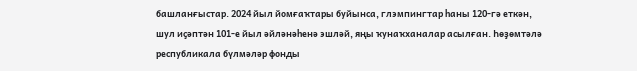башланғыстар. 2024 йыл йомғаҡтары буйынса, глэмпингтар һаны 120-гә еткән, шул иҫәптән 101-е йыл әйләнәһенә эшләй, яңы ҡунаҡханалар асылған. Һөҙөмтәлә республикала бүлмәләр фонды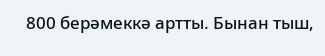800 берәмеккә артты. Бынан тыш,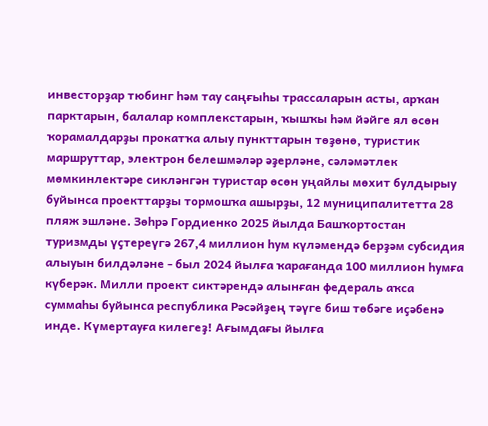инвесторҙар тюбинг һәм тау саңғыһы трассаларын асты, арҡан парктарын, балалар комплекстарын, ҡышҡы һәм йәйге ял өсөн ҡорамалдарҙы прокатҡа алыу пункттарын төҙөнө, туристик маршруттар, электрон белешмәләр әҙерләне, сәләмәтлек мөмкинлектәре сикләнгән туристар өсөн уңайлы мөхит булдырыу буйынса проекттарҙы тормошҡа ашырҙы, 12 муниципалитетта 28 пляж эшләне. Зөһрә Гордиенко 2025 йылда Башҡортостан туризмды үҫтереүгә 267,4 миллион һум күләмендә берҙәм субсидия алыуын билдәләне - был 2024 йылға ҡарағанда 100 миллион һумға күберәк. Милли проект сиктәрендә алынған федераль аҡса суммаһы буйынса республика Рәсәйҙең тәүге биш төбәге иҫәбенә инде. Күмертауға килегеҙ! Ағымдағы йылға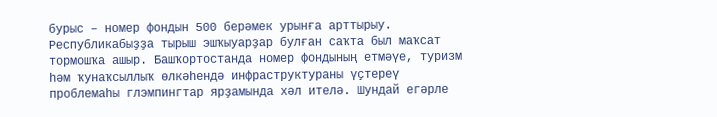бурыс – номер фондын 500 берәмек урынға арттырыу. Республикабыҙҙа тырыш эшҡыуарҙар булған саҡта был маҡсат тормошҡа ашыр. Башҡортостанда номер фондының етмәүе, туризм һәм ҡунаҡсыллыҡ өлкәһендә инфраструктураны үҫтереү проблемаһы глэмпингтар ярҙамында хәл ителә. Шундай егәрле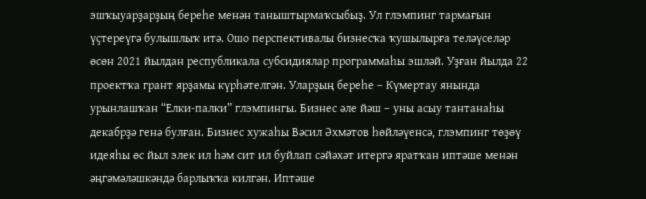эшҡыуарҙарҙың береһе менән таныштырмаҡсыбыҙ. Ул глэмпинг тармағын үҫтереүгә булышлыҡ итә. Ошо перспективалы бизнесҡа ҡушылырға теләүселәр өсөн 2021 йылдан республикала субсидиялар программаһы эшләй. Уҙған йылда 22 проектҡа грант ярҙамы күрһәтелгән. Уларҙың береһе – Күмертау янында урынлашҡан “Елки-палки” глэмпингы. Бизнес әле йәш – уны асыу тантанаһы декабрҙә генә булған. Бизнес хужаһы Вәсил Әхмәтов һөйләүенсә, глэмпинг төҙөү идеяһы өс йыл элек ил һәм сит ил буйлап сәйәхәт итергә яратҡан иптәше менән әңгәмәләшкәндә барлыҡҡа килгән. Иптәше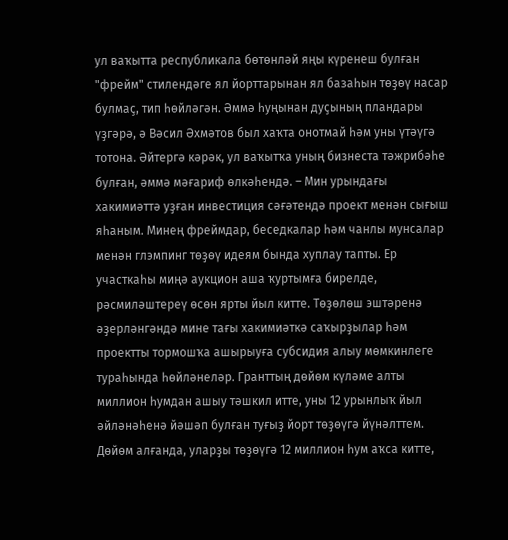ул ваҡытта республикала бөтөнләй яңы күренеш булған "фрейм" стилендәге ял йорттарынан ял базаһын төҙөү насар булмаҫ, тип һөйләгән. Әммә һуңынан дуҫының пландары үҙгәрә, ә Вәсил Әхмәтов был хаҡта онотмай һәм уны үтәүгә тотона. Әйтергә кәрәк, ул ваҡытҡа уның бизнеста тәжрибәһе булған, әммә мәғариф өлкәһендә. – Мин урындағы хакимиәттә уҙған инвестиция сәғәтендә проект менән сығыш яһаным. Минең фреймдар, беседкалар һәм чанлы мунсалар менән глэмпинг төҙөү идеям бында хуплау тапты. Ер участкаһы миңә аукцион аша ҡуртымға бирелде, рәсмиләштереү өсөн ярты йыл китте. Төҙөлөш эштәренә әҙерләнгәндә мине тағы хакимиәткә саҡырҙылар һәм проектты тормошҡа ашырыуға субсидия алыу мөмкинлеге тураһында һөйләнеләр. Гранттың дөйөм күләме алты миллион һумдан ашыу тәшкил итте, уны 12 урынлыҡ йыл әйләнәһенә йәшәп булған туғыҙ йорт төҙөүгә йүнәлттем. Дөйөм алғанда, уларҙы төҙөүгә 12 миллион һум аҡса китте,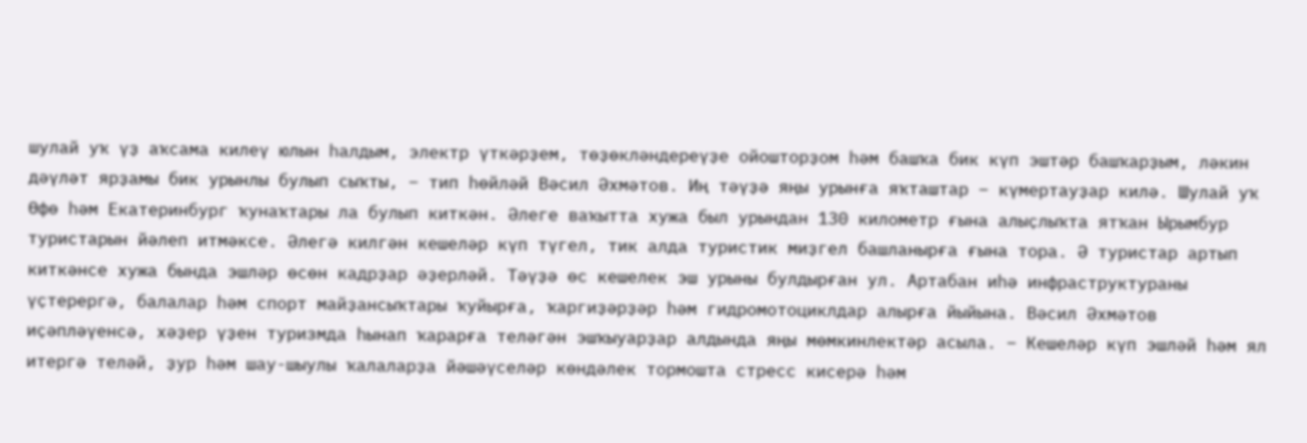шулай уҡ үҙ аҡсама килеү юлын һалдым, электр үткәрҙем, төҙөкләндереүҙе ойошторҙом һәм башҡа бик күп эштәр башҡарҙым, ләкин дәүләт ярҙамы бик урынлы булып сыҡты, – тип һөйләй Вәсил Әхмәтов. Иң тәүҙә яңы урынға яҡташтар – күмертауҙар килә. Шулай уҡ Өфө һәм Екатеринбург ҡунаҡтары ла булып киткән. Әлеге ваҡытта хужа был урындан 130 километр ғына алыҫлыҡта ятҡан Ырымбур туристарын йәлеп итмәксе. Әлегә килгән кешеләр күп түгел, тик алда туристик миҙгел башланырға ғына тора. Ә туристар артып киткәнсе хужа бында эшләр өсөн кадрҙар әҙерләй. Тәүҙә өс кешелек эш урыны булдырған ул. Артабан иһә инфраструктураны үҫтерергә, балалар һәм спорт майҙансыҡтары ҡуйырға, ҡаргиҙәрҙәр һәм гидромотоциклдар алырға йыйына. Вәсил Әхмәтов иҫәпләүенсә, хәҙер үҙен туризмда һынап ҡарарға теләгән эшҡыуарҙар алдында яңы мөмкинлектәр асыла. – Кешеләр күп эшләй һәм ял итергә теләй, ҙур һәм шау-шыулы ҡалаларҙа йәшәүселәр көндәлек тормошта стресс кисерә һәм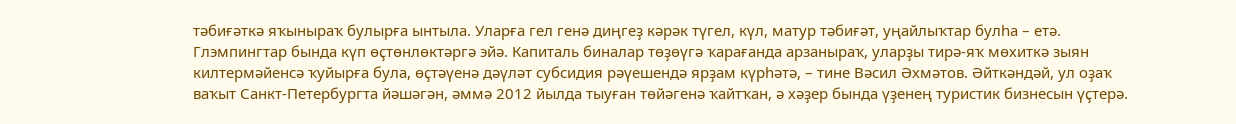тәбиғәткә яҡыныраҡ булырға ынтыла. Уларға гел генә диңгеҙ кәрәк түгел, күл, матур тәбиғәт, уңайлыҡтар булһа – етә. Глэмпингтар бында күп өҫтөнлөктәргә эйә. Капиталь биналар төҙөүгә ҡарағанда арзаныраҡ, уларҙы тирә-яҡ мөхиткә зыян килтермәйенсә ҡуйырға була, өҫтәүенә дәүләт субсидия рәүешендә ярҙам күрһәтә, – тине Вәсил Әхмәтов. Әйткәндәй, ул оҙаҡ ваҡыт Санкт-Петербургта йәшәгән, әммә 2012 йылда тыуған төйәгенә ҡайтҡан, ә хәҙер бында үҙенең туристик бизнесын үҫтерә.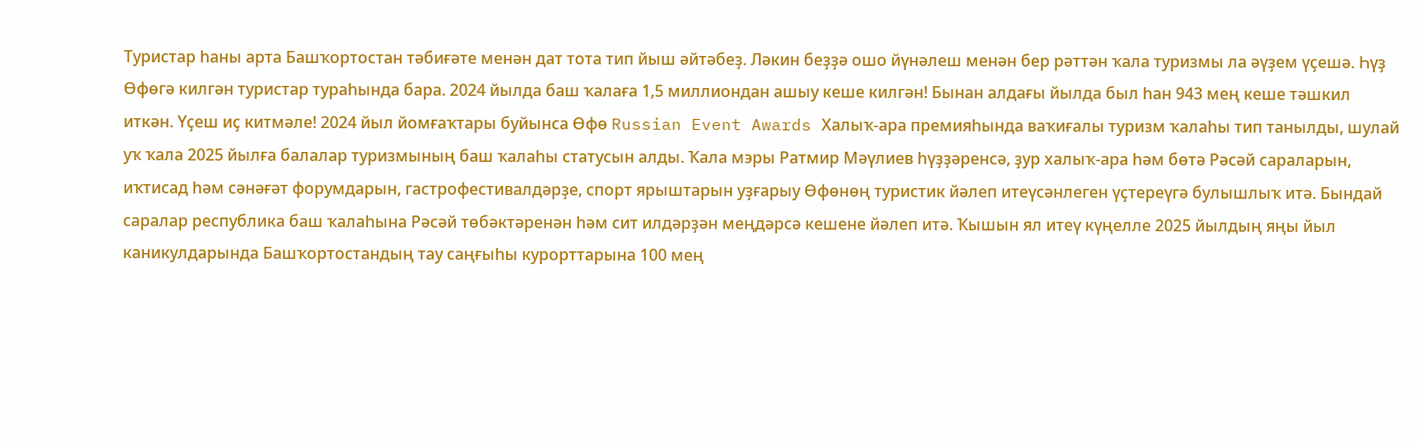Туристар һаны арта Башҡортостан тәбиғәте менән дат тота тип йыш әйтәбеҙ. Ләкин беҙҙә ошо йүнәлеш менән бер рәттән ҡала туризмы ла әүҙем үҫешә. Һүҙ Өфөгә килгән туристар тураһында бара. 2024 йылда баш ҡалаға 1,5 миллиондан ашыу кеше килгән! Бынан алдағы йылда был һан 943 мең кеше тәшкил иткән. Үҫеш иҫ китмәле! 2024 йыл йомғаҡтары буйынса Өфө Russian Event Awards Халыҡ-ара премияһында ваҡиғалы туризм ҡалаһы тип танылды, шулай уҡ ҡала 2025 йылға балалар туризмының баш ҡалаһы статусын алды. Ҡала мэры Ратмир Мәүлиев һүҙҙәренсә, ҙур халыҡ-ара һәм бөтә Рәсәй сараларын, иҡтисад һәм сәнәғәт форумдарын, гастрофестивалдәрҙе, спорт ярыштарын уҙғарыу Өфөнөң туристик йәлеп итеүсәнлеген үҫтереүгә булышлыҡ итә. Бындай саралар республика баш ҡалаһына Рәсәй төбәктәренән һәм сит илдәрҙән меңдәрсә кешене йәлеп итә. Ҡышын ял итеү күңелле 2025 йылдың яңы йыл каникулдарында Башҡортостандың тау саңғыһы курорттарына 100 мең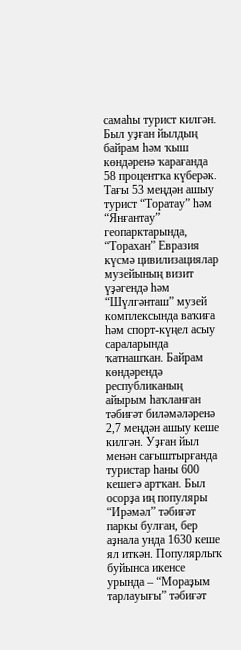самаһы турист килгән. Был уҙған йылдың байрам һәм ҡыш көндәренә ҡарағанда 58 процентҡа күберәк. Тағы 53 меңдән ашыу турист “Торатау” һәм “Янғантау” геопарктарында, “Торахан” Евразия күсмә цивилизациялар музейының визит үҙәгендә һәм “Шүлгәнташ” музей комплексында ваҡиға һәм спорт-күңел асыу сараларында ҡатнашҡан. Байрам көндәрендә республиканың айырым һаҡланған тәбиғәт биләмәләренә 2,7 меңдән ашыу кеше килгән. Уҙған йыл менән сағыштырғанда туристар һаны 600 кешегә артҡан. Был осорҙа иң популяры “Ирәмәл” тәбиғәт паркы булған, бер аҙнала унда 1630 кеше ял иткән. Популярлыҡ буйынса икенсе урында – “Мораҙым тарлауығы” тәбиғәт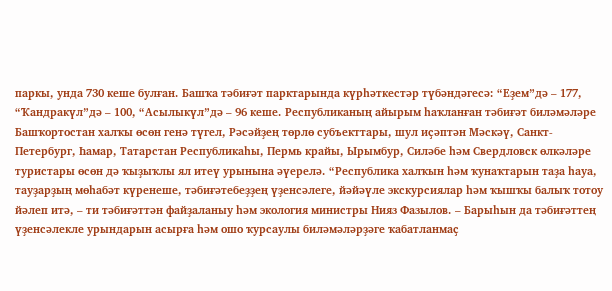паркы, унда 730 кеше булған. Башҡа тәбиғәт парктарында күрһәткестәр түбәндәгесә: “Еҙем”дә – 177, “Ҡандракүл”дә – 100, “Асылыкүл”дә – 96 кеше. Республиканың айырым һаҡланған тәбиғәт биләмәләре Башҡортостан халҡы өсөн генә түгел, Рәсәйҙең төрлө субъекттары, шул иҫәптән Мәскәү, Санкт-Петербург, Һамар, Татарстан Республикаһы, Пермь крайы, Ырымбур, Силәбе һәм Свердловск өлкәләре туристары өсөн дә ҡыҙыҡлы ял итеү урынына әүерелә. “Республика халҡын һәм ҡунаҡтарын таҙа һауа, тауҙарҙың мөһабәт күренеше, тәбиғәтебеҙҙең үҙенсәлеге, йәйәүле экскурсиялар һәм ҡышҡы балыҡ тотоу йәлеп итә, – ти тәбиғәттән файҙаланыу һәм экология министры Нияз Фазылов. – Барыһын да тәбиғәттең үҙенсәлекле урындарын асырға һәм ошо ҡурсаулы биләмәләрҙәге ҡабатланмаҫ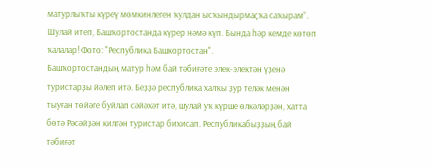матурлыҡты күреү мөмкинлеген ҡулдан ысҡындырмаҫҡа саҡырам”. Шулай итеп, Башҡортостанда күрер нәмә күп. Бында һәр кемде көтөп ҡалалар! Фото: "Республика Башкортостан".
Башҡортостандың матур һәм бай тәбиғәте элек-электән үҙенә туристарҙы йәлеп итә. Беҙҙә республика халҡы ҙур теләк менән тыуған төйәге буйлап сәйәхәт итә, шулай уҡ күрше өлкәләрҙән, хатта бөтә Рәсәйҙән килгән туристар бихисап. Республикабыҙҙың бай тәбиғәт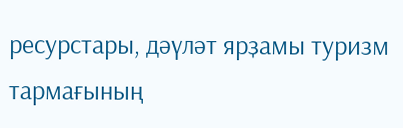ресурстары, дәүләт ярҙамы туризм тармағының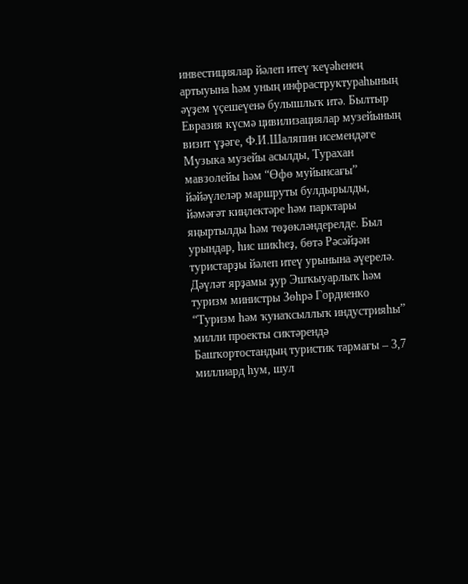инвестициялар йәлеп итеү ҡеүәһенең артыуына һәм уның инфраструктураһының әүҙем үҫешеүенә булышлыҡ итә. Былтыр Евразия күсмә цивилизациялар музейының визит үҙәге, Ф.И.Шаляпин исемендәге Музыка музейы асылды, Турахан мавзолейы һәм “Өфө муйынсағы” йәйәүлеләр маршруты булдырылды, йәмәғәт киңлектәре һәм парктары яңыртылды һәм төҙөкләндерелде. Был урындар, һис шикһеҙ, бөтә Рәсәйҙән туристарҙы йәлеп итеү урынына әүерелә. Дәүләт ярҙамы ҙур Эшҡыуарлыҡ һәм туризм министры Зөһрә Гордиенко “Туризм һәм ҡунаҡсыллыҡ индустрияһы” милли проекты сиктәрендә Башҡортостандың туристик тармағы – 3,7 миллиард һум, шул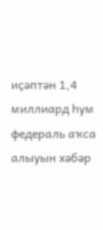иҫәптән 1,4 миллиард һум федераль аҡса алыуын хәбәр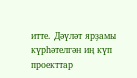итте. Дәүләт ярҙамы күрһәтелгән иң күп проекттар